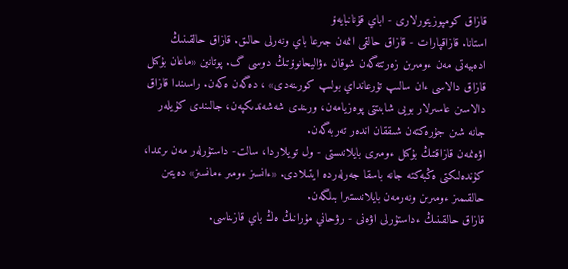قازاق كومپوزيتورلارى - اباي قۇنانبايەۆ
استانا. قازاقپارات - قازاق حالقى انمەن جىرعا باي ونەرلى حالىق. قازاق حالقىنىڭ ادەبيەتى مەن ءومىرىن زەرتتەگەن شوقان ءۋاليحانوۆتىڭ دوسى گ. پوتانين «ماعان بۇكىل قازاق دالاسى ءان سالىپ تۇرعانداي بولىپ كورىنەدى» ، دەگەن ەكەن. راسىندا قازاق دالاسىن عاسىرلار بويى شابىتتى پوەزيامەن، ورىندى شەشەندىكپەن، جالىندى كۇيلەر جانە شىن جۇرەكتەن شىققان اندەر تەربەگەن.
اۋەنمەن قازاقتىڭ بۇكىل ءومىرى بايلانىستى - ول تويلاردا، سالت- داستۇرلەر مەن ىرىمدا، كۇندەلىكتى ەڭبەكتە جانە باسقا جەرلەردە ايتىلادى. «ءانسىز ءومىر ءمانسىز» دەيتىن حالقىمىز ءومىرىن ونەرمەن بايلانىستىرا بىلگەن.
قازاق حالقىنىڭ ءداستۇرلى اۋەنى - رۋحاني مۇرانىڭ ەڭ باي قازىناسى.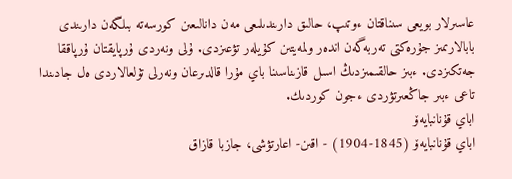عاسىرلار بويعى سىناقتان ءوتىپ، حالىق دارىندىلىعى مەن دانالىعىن كورسەتە بىلگەن دارىندى بابالارىمىز جۇرەكتى تەربەگەن اندەر ولمەيتىن كۇيلەر تۋعىزدى. ۇلى ونەردى ۇرپايقتان ۇرپاققا جەتكىزدى. ءبىز حالقىمىزدىڭ اسىل قازىناسىنا باي مۇرا قالدىرعان ونەرلى تۇلعالاردى ەل جادىندا تاعى ءبىر جاڭعىرتۋردى ءجون كوردىك.
اباي قۇنانبايەۆ
اباي قۇنانبايەۆ (1845-1904) - اقىن- اعارتۋشى، جازبا قازاق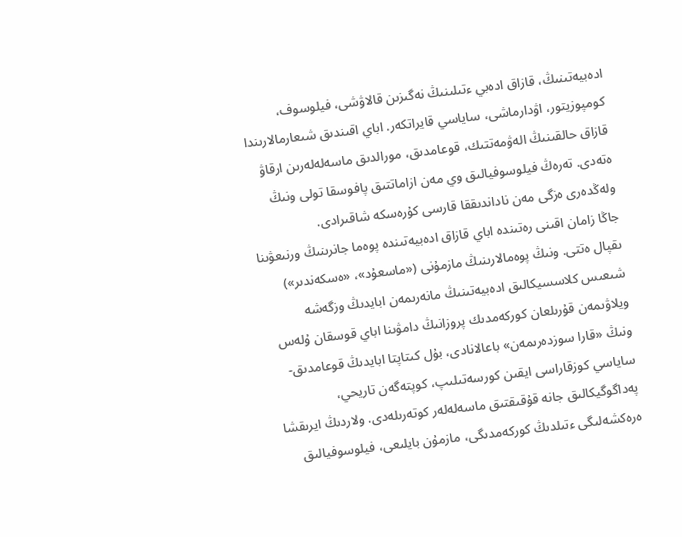ادەبيەتىنىڭ، قازاق ادەبي ءتىلىنىڭ نەگىزىن قالاۋشى، فيلوسوف، كومپوزيتور، اۋدارماشى، ساياسي قايراتكەر. اباي اقىندىق شىعارمالارىندا قازاق حالقىنىڭ الەۋمەتتىك، قوعامدىق، مورالدىق ماسەلەلەرىن ارقاۋ ەتەدى. تەرەڭ فيلوسوفيالىق وي مەن ازاماتتىق پافوسقا تولى ونىڭ ولەڭدەرى ەزگى مەن ناداندىققا قارسى كۇرەسكە شاقىرادى.
جاڭا زامان اقىنى رەتىندە اباي قازاق ادەبيەتىندە پوەما جانرىنىڭ ورنىعۋىنا ىقپال ەتتى. ونىڭ پوەمالارىنىڭ مازمۇنى («ماسعۇد»، «ەسكەندىر») شىعىس كلاسسيكالىق ادەبيەتىنىڭ مانەرىمەن ابايدىڭ وزگەشە ويلاۋىمەن قۇرىلعان كوركەمدىك پروزانىڭ دامۋىنا اباي قوسقان ۇلەس ونىڭ «قارا سوزدەرىمەن» باعالانادى، بۇل كىتاپتا ابايدىڭ قوعامدىق- ساياسي كوزقاراسى ايقىن كورسەتىلىپ، كوپتەگەن تاريحي، پەداگوگيكالىق جانە قۇقىقتىق ماسەلەلەر كوتەرىلەدى. ولاردىڭ ايرىقشا ەرەكشەلىگى ءتىلدىڭ كوركەمدىگى، مازمۇن بايلىعى، فيلوسوفيالىق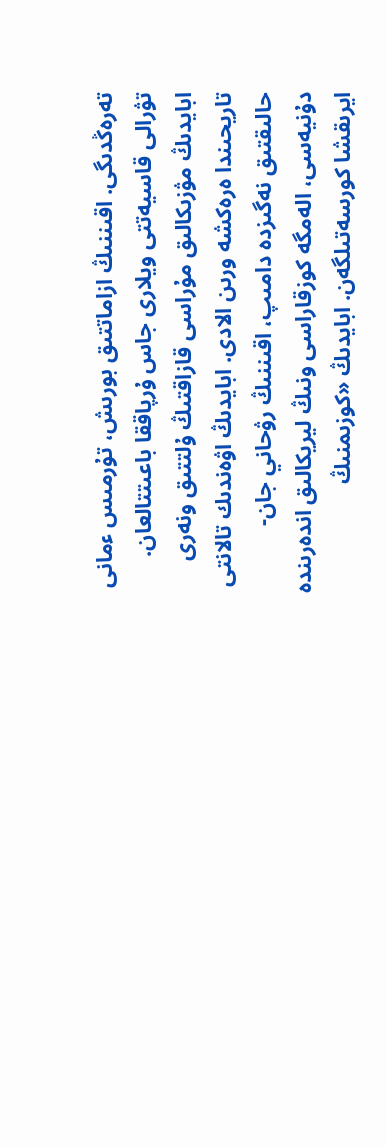تەرەڭدىگى. اقىننىڭ ازاماتتىق بورىش، تۇرمىس ءمانى تۋرالى قاسيەتتى ويلارى جاس ۇرپاققا باعىتتالعان.
ابايدىڭ مۋزىكالىق مۇراسى قازاقتىڭ ۇلتتىق ونەرى تاريحىندا ەرەكشە ورىن الادى. ابايدىڭ اۋەندىك تالانتى حالىقتىق نەگىزدە دامىپ، اقىننىڭ رۋحاني جان- دۇنيەسى، الەمگە كوزقاراسى ونىڭ ليريكالىق اندەرىندە ايرىقشا كورسەتىلگەن. ابايدىڭ «كوزىمنىڭ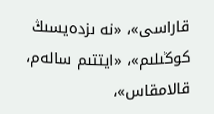قاراسى»، «نە ىزدەيسىڭ كوڭىلىم»، «ايتتىم سالەم، قالامقاس»،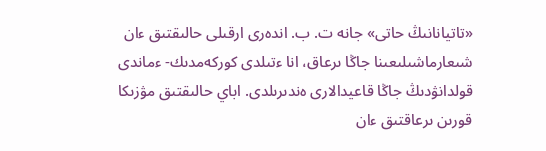«تاتيانانىڭ حاتى» جانە ت. ب. اندەرى ارقىلى حالىقتىق ءان شىعارماشىلىعىنا جاڭا ىرعاق، انا ءتىلدى كوركەمدىك- ءماندى قولدانۋدىڭ جاڭا قاعيدالارى ەندىرىلدى. اباي حالىقتىق مۋزىكا قورىن ىرعاقتىق ءان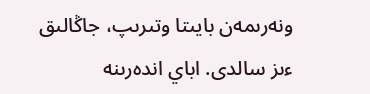ونەرىمەن بايىتا وتىرىپ، جاڭالىق ءىز سالدى. اباي اندەرىنە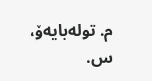م. تولەبايەۆ، س.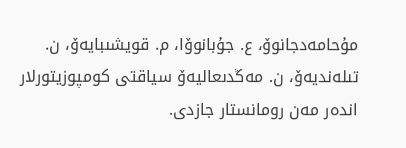مۇحامەدجانوۆ، ع. جۇبانوۆا، م. قويشىبايەۆ، ن. تىلەنديەۆ، ن. مەڭدىعاليەۆ سياقتى كومپوزيتورلار اندەر مەن رومانستار جازدى.